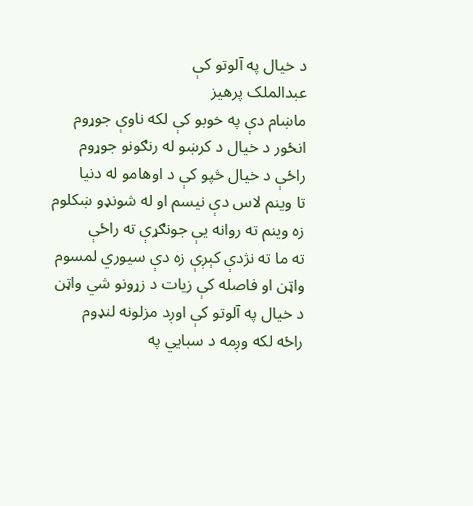د خیال په آلوتو کې
عبدالملک پرهیز
ماښام دې په خوبو کې لکه ناوې جوړوم
انځور د خیال د کرښو له رنګونو جوړوم
راځې د خیال څپو کې د اوهامو له دنیا
تا وینم لاس دې نیسم او له شونډو ښکلوم
زه وینم ته روانه یې جونګړې ته راځې
ته ما ته نژدې کېږې زه دې سیوري لمسوم
واټن او فاصله کې زیات د زړونو شي واټن
د خیال په آلوتو کې اوږد مزلونه لنډوم
راځه لکه وږمه د سبایي په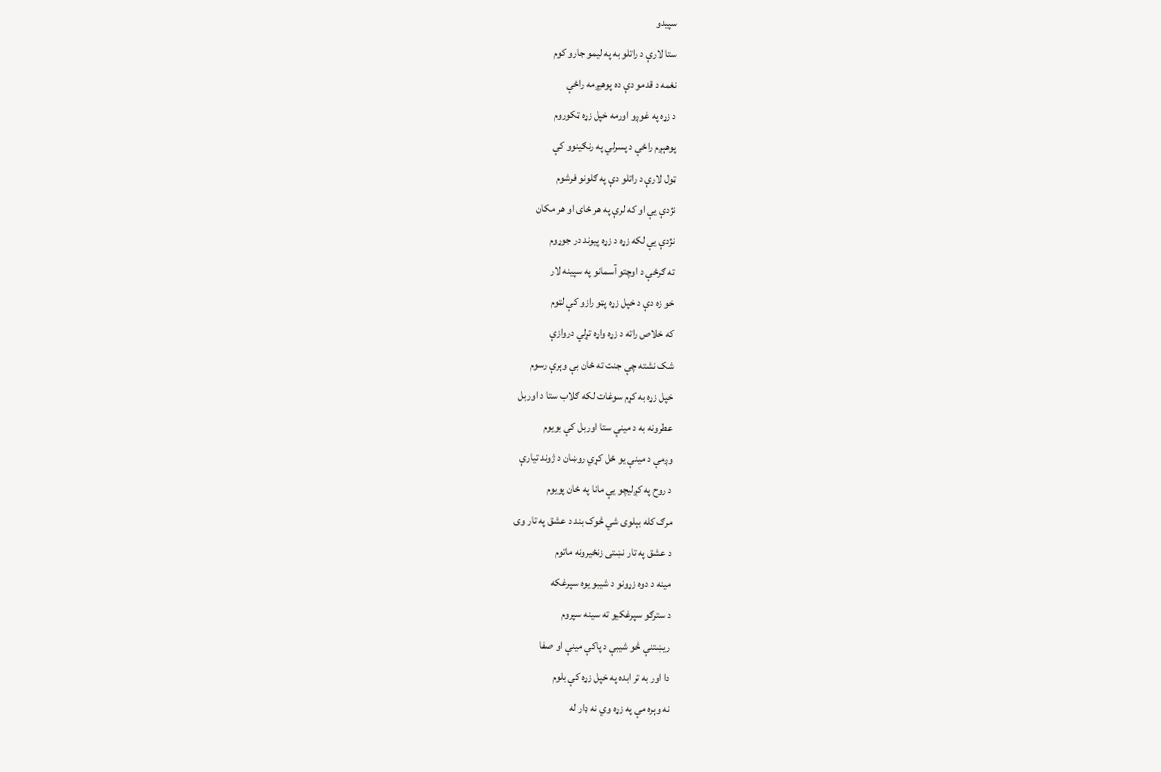سپیدو
ستا لارې د راتلو به په لیمو جارو کوم
نغمه د قدمو دې ده پوهیږمه راځې
د زړه په غوږو اورمه خپل زړه ټکوروم
پوهېږم راځې د پسرلي په رنګینوو کې
ټول لارې د راتلو دې په ګلونو فرشوم
نژدې یې او که لرې په هر ځای او هر مکان
نژدې یې لکه زړه د زړه پیوند در جوړوم
ته ګرځې د اوچتو آسمانو په سپینه لار
خو زه دې د خپل زړه پټو رازو کې لټوم
که خلاص راته د زړه واړه تړلي دروازې
شک نشته چې جنت ته ځان بې وېرې رسوم
خپل زړه به کړم سوغات لکه ګلاب ستا د اوربل
عطرونه به د مینې ستا اوربل کې بویوم
وږمې د مینې یو ځل کړي روښان د ژوند تیارې
د روح په کږلیچو یې مانا په ځان پویوم
مرګ کله بېلوی شي څوک بند د عشق په تار وی
د عشق په تار نښتی زنځیرونه ماتوم
مینه د دوه زړونو د شیبو یوه سپرغکه
د سترګو سپرغکیو ته سینه سپروم
ریښتنې څو شیبې د پاکې مینې او صفا
دا اور به تر ابده په خپل زړه کې بلوم
نه وېره مې په زړه وي نه ډار له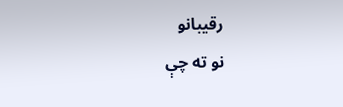رقیبانو
نو ته چې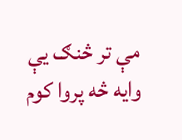مې تر څنګ یې وایه څه پروا کوم